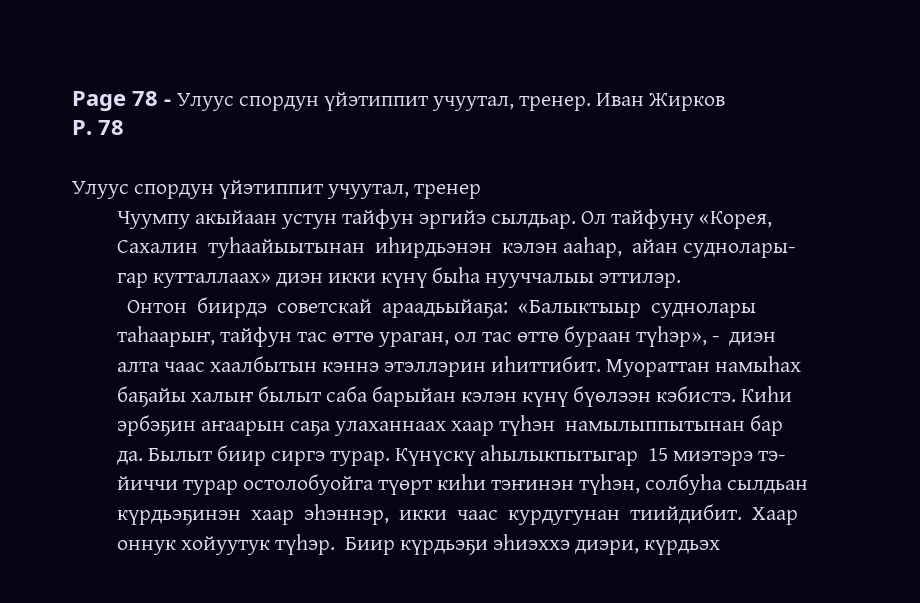Page 78 - Улуус спордун үйэтиппит учуутал, тренер. Иван Жирков
P. 78

Улуус спордун үйэтиппит учуутал, тренер
         Чуумпу акыйаан устун тайфун эргийэ сылдьар. Ол тайфуну «Корея,
         Сахалин  туһаайыытынан  иһирдьэнэн  кэлэн ааһар,  айан суднолары-
         гар кутталлаах» диэн икки күнү быһа нууччалыы эттилэр.
           Онтон  биирдэ  советскай  араадьыйаҕа:  «Балыктыыр  суднолары
         таһаарыҥ, тайфун тас өттө ураган, ол тас өттө бураан түһэр», -  диэн
         алта чаас хаалбытын кэннэ этэллэрин иһиттибит. Муораттан намыһах
         баҕайы халыҥ былыт саба барыйан кэлэн күнү бүөлээн кэбистэ. Киһи
         эрбэҕин аҥаарын саҕа улаханнаах хаар түһэн  намылыппытынан бар
         да. Былыт биир сиргэ турар. Күнүскү аһылыкпытыгар  15 миэтэрэ тэ-
         йиччи турар остолобуойга түөрт киһи тэҥинэн түһэн, солбуһа сылдьан
         күрдьэҕинэн  хаар  эһэннэр,  икки  чаас  курдугунан  тиийдибит.  Хаар
         оннук хойуутук түһэр.  Биир күрдьэҕи эһиэххэ диэри, күрдьэх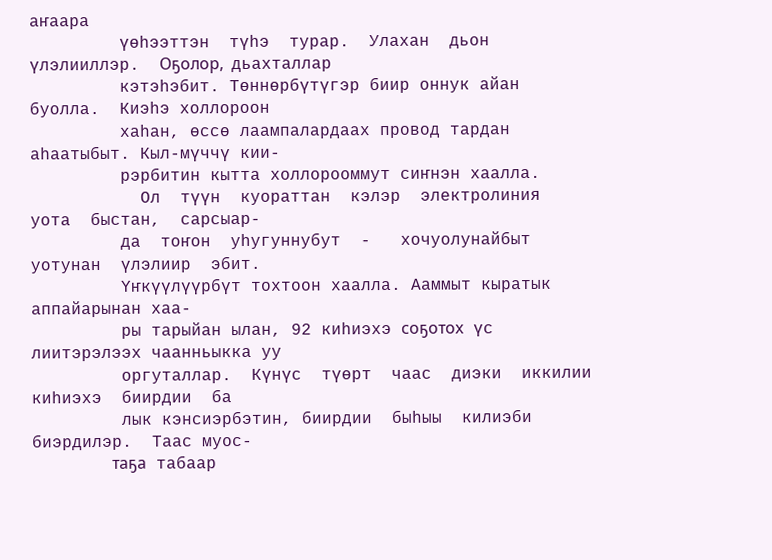аҥаара
         үөһээттэн  түһэ  турар.  Улахан  дьон  үлэлииллэр.  Оҕолор,  дьахталлар
         кэтэһэбит. Төннөрбүтүгэр биир оннук айан буолла.  Киэһэ холлороон
         хаһан, өссө лаампалардаах провод тардан аһаатыбыт. Кыл-мүччү кии-
         рэрбитин кытта холлорооммут сиҥнэн хаалла.
           Ол  түүн  куораттан  кэлэр  электролиния  уота  быстан,  сарсыар-
         да  тоҥон  уһугуннубут  -   хочуолунайбыт  уотунан  үлэлиир  эбит.
         Үҥкүүлүүрбүт тохтоон хаалла. Ааммыт кыратык аппайарынан хаа-
         ры тарыйан ылан, 92 киһиэхэ соҕотох үс лиитэрэлээх чаанньыкка уу
         оргуталлар.  Күнүс  түөрт  чаас  диэки  иккилии  киһиэхэ  биирдии  ба
         лык кэнсиэрбэтин, биирдии  быһыы  килиэби биэрдилэр.  Таас муос-
        таҕа табаар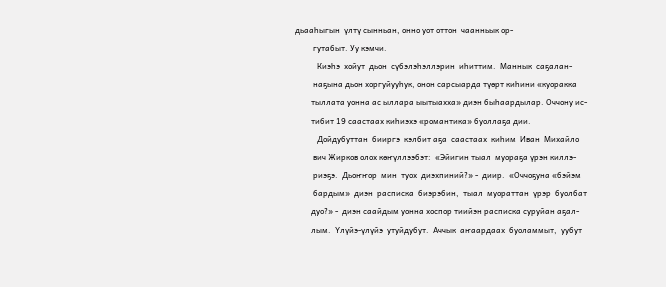дьааһыгын  үлтү сынньан, онно уот оттон  чаанньык ор-
         гутабыт. Уу кэмчи.
           Киэһэ  хойут  дьон  сүбэлэһэллэрин  иһиттим.  Маннык  саҕалан-
         наҕына дьон хоргуйууһук, онон сарсыарда түөрт киһини «куоракка
        тыллата уонна ас ыллара ыытыахха» диэн быһаардылар. Оччону ис-
        тибит 19 саастаах киһиэхэ «романтика» буоллаҕа дии.
           Дойдубуттан  бииргэ  кэлбит аҕа  саастаах  киһим  Иван  Михайло
         вич Жирков олох көҥүллээбэт:  «Эйигин тыал  муораҕа үрэн киллэ-
         риэҕэ.  Дьоҥҥор  мин  туох  диэхпиний?» -  диир.  «Оччоҕуна «бэйэм
         бардым»  диэн  расписка  биэрэбин,  тыал  муораттан  үрэр  буолбат
        дуо?» -  диэн саайдым уонна хоспор тиийэн расписка суруйан аҕал-
        лым.  Үлүйэ-үлүйэ  утуйдубут.  Аччык  аҥаардаах  буоламмыт,  уубут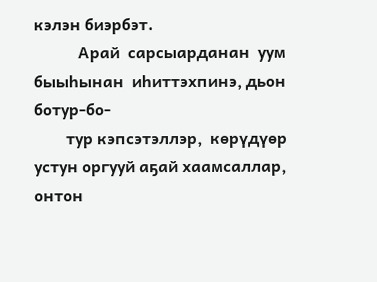кэлэн биэрбэт.
           Арай  сарсыарданан  уум  быыһынан  иһиттэхпинэ, дьон  ботур-бо-
        тур кэпсэтэллэр,  көрүдүөр устун оргууй аҕай хаамсаллар, онтон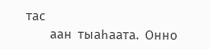тас
        аан  тыаһаата.  Онно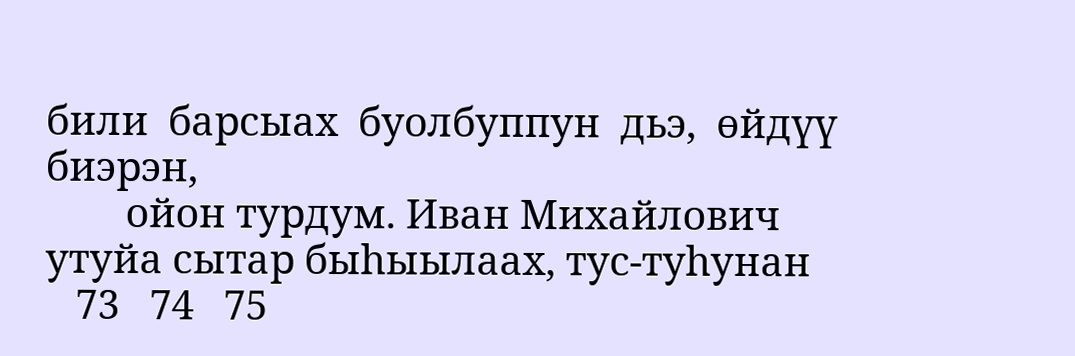били  барсыах  буолбуппун  дьэ,  өйдүү  биэрэн,
        ойон турдум. Иван Михайлович утуйа сытар быһыылаах, тус-туһунан
   73   74   75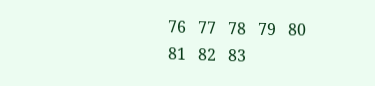76   77   78   79   80   81   82   83